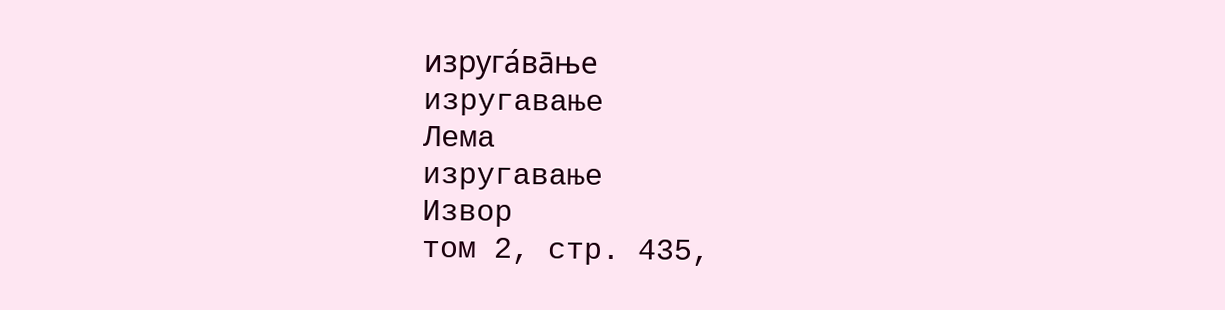изруга́ва̄ње
изругавање
Лема
изругавање
Извор
том 2, стр. 435,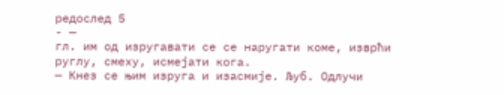редослед 5
- —
гл. им од изругавати се се наругати коме, изврћи руглу, смеху, исмејати кога.
— Кнез се њим изруга и изасмије. Љуб. Одлучи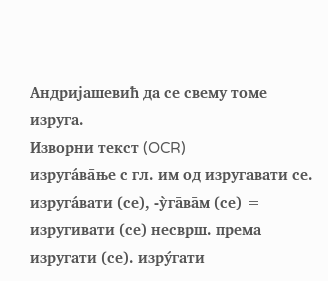Андријашевић да се свему томе изруга.
Изворни текст (OCR)
изруга́ва̄ње с гл. им од изругавати се. изруга́вати (се), -у̀га̄ва̄м (се) = изругивати (се) несврш. према изругати (се). изру́гати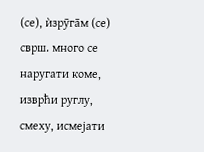(се), ѝзрӯга̄м (се) сврш. много се наругати коме, изврћи руглу, смеху, исмејати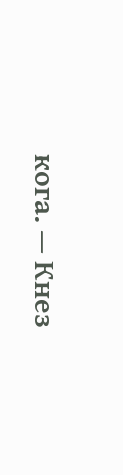кога. — Кнез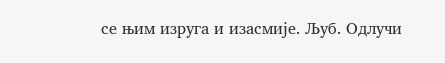се њим изруга и изасмије. Љуб. Одлучи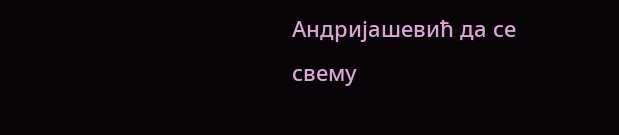Андријашевић да се свему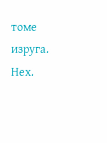томе изруга. Нех.